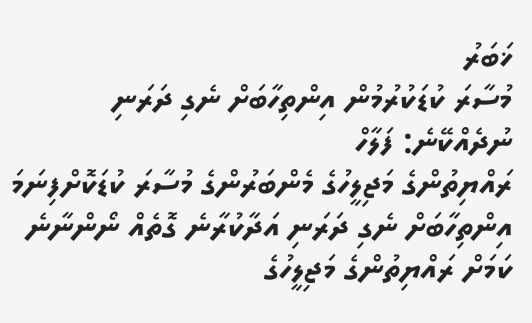ޚަބަރު
މުސާރަ ކުޑަކުރުމުން އިންތިހާބަށް ނެގި ދަރަނި ނުދެއްކޭނެ: ފަލާހް
ރައްޔިތުންގެ މަޖިލީހުގެ މެންބަރުންގެ މުސާރަ ކުޑަކޮށްފިނަމަ އިންތިހާބަށް ނެގި ދަރަނި އަދާކުރާނެ ގޮތެއް ނޯންނާނެ ކަމަށް ރައްޔިތުންގެ މަޖިލީހުގެ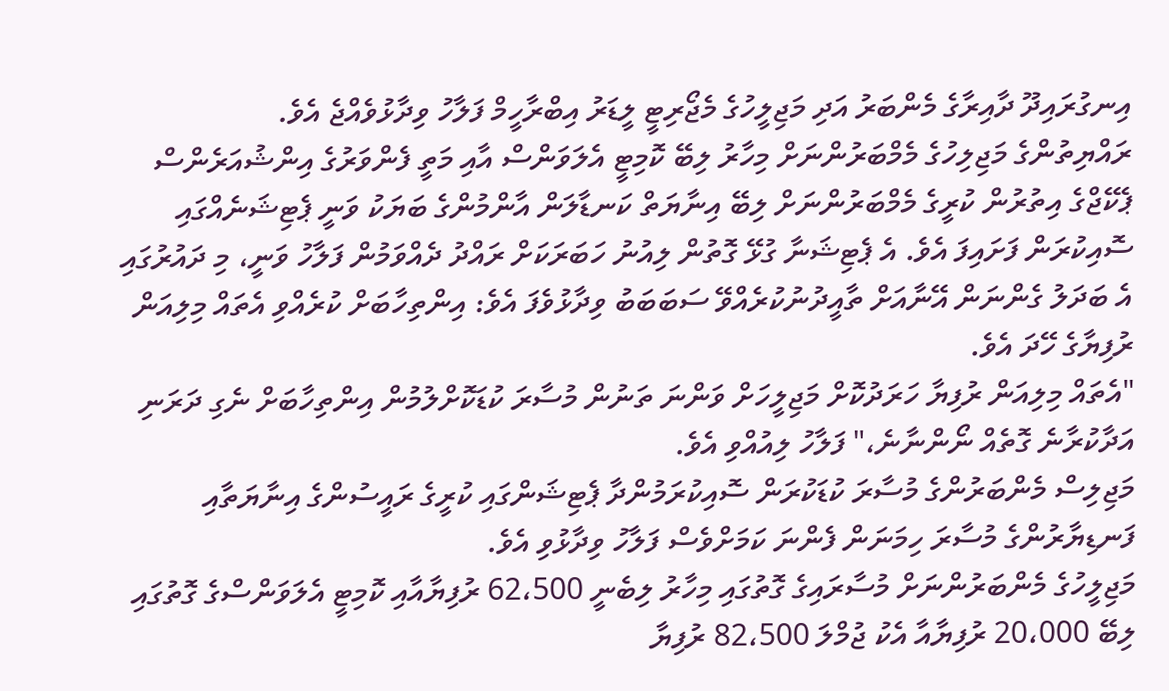އިނގުރައިދޫ ދާއިރާގެ މެންބަރު އަދި މަޖިލީހުގެ މެޖޯރިޓީ ލީޑަރު އިބްރާހީމް ފަލާހު ވިދާޅުވެއްޖެ އެވެ.
ރައްޔިތުންގެ މަޖިލިހުގެ މެމްބަރުންނަށް މިހާރު ލިބޭ ކޮމިޓީ އެލަވަންސް އާއި މަތީ ފެންވަރުގެ އިންޝުއަރެންސް ޕެކޭޖްގެ އިތުރުން ކުރީގެ މެމްބަރުންނަށް ލިބޭ އިނާޔަތް ކަނޑާލަން އާންމުންގެ ބަޔަކު ވަނީ ޕެޓިޝަނެއްގައި ސޮއިކުރަން ފަށައިފަ އެވެ. އެ ޕެޓިޝަނާ ގުޅޭ ގޮތުން ލިއުނު ހަބަރަކަށް ރައްދު ދެއްވަމުން ފަލާހު ވަނީ، މި ދައުރުގައި އެ ބަދަލު ގެންނަން އޭނާއަށް ތާއީދުނުކުރެއްވޭ ސަބަބަބު ވިދާޅުވެފަ އެވެ: އިންތިހާބަށް ކުރެއްވި އެތައް މިލިއަން ރުފިޔާގެ ހޭދަ އެވެ.
"އެތައް މިލިއަން ރުފިޔާ ހަރަދުކޮށް މަޖިލީހަށް ވަންނަ ތަނުން މުސާރަ ކުޑަކޮށްލުމުން އިންތިހާބަށް ނެގި ދަރަނި އަދާކުރާނެ ގޮތެއް ނޯންނާނެ،" ފަލާހު ލިއުއްވި އެވެ.
މަޖިލިސް މެންބަރުންގެ މުސާރަ ކުޑަކުރަން ސޮއިކުރަމުންދާ ޕެޓިޝަންގައި ކުރީގެ ރައީސުންގެ އިނާޔަތާއި ފަނޑިޔާރުންގެ މުސާރަ ހިމަނަން ފެންނަ ކަމަށްވެސް ފަލާހު ވިދާޅުވި އެވެ.
މަޖިލީހުގެ މެންބަރުންނަށް މުސާރައިގެ ގޮތުގައި މިހާރު ލިބެނީ 62،500 ރުފިޔާއާއި ކޮމިޓީ އެލަވަންސްގެ ގޮތުގައި ލިބޭ 20،000 ރުފިޔާއާ އެކު ޖުމްލަ 82،500 ރުފިޔާ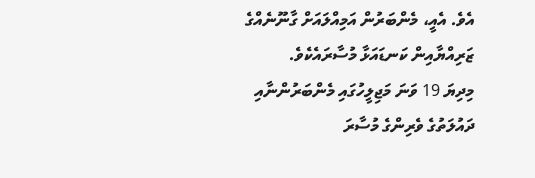އެވެ. އެއީ، މެންބަރުން އަމިއްލައަށް ގާނޫނެއްގެ ޒަރިއްޔާއިން ކަނޑައަޅާ މުސާރައެކެވެ.
މިދިޔަ 19 ވަނަ މަޖިލީހުގައި މެންބަރުންނާއި ދައުލަތުގެ ވެރިންގެ މުސާރަ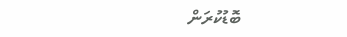ބޮޑުކުރަން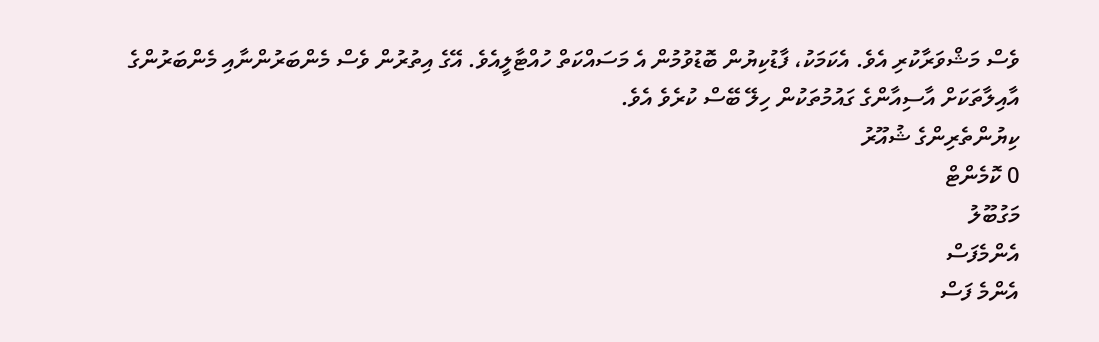ވެސް މަޝްވަރާކުރި އެވެ. އެކަމަކު، ފާޑުކިޔުން ބޮޑުވުމުން އެ މަސައްކަތް ހުއްޓާލީއެވެ. އޭގެ އިތުރުން ވެސް މެންބަރުންނާއި މެންބަރުންގެ އާއިލާތަކަށް އާސިއާންގެ ގައުމުތަކުން ހިލޭ ބޭސް ކުރެވެ އެވެ.
ކިޔުންތެރިންގެ ޝުއޫރު
0 ކޮމެންޓް
މަގުބޫލު
އެންމެފަސް
އެންމެ ފަސް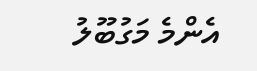އެންމެ މަގުބޫލު